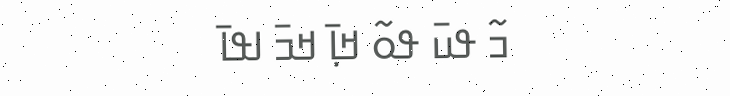ߏ߬ ߟߎ߫ ߟߋ߬ ߞߊ߲߫ ߞߏ߫ ߊߟߊ߫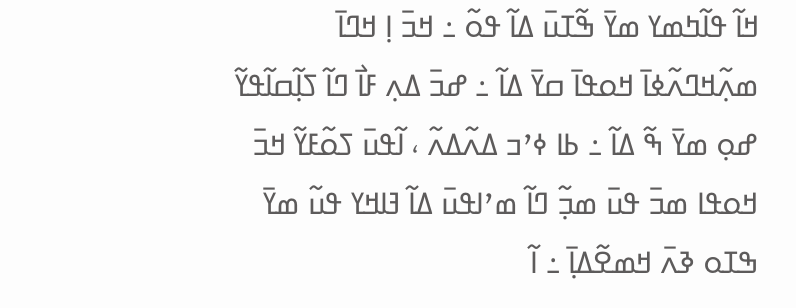ߞߊ߬ ߟߊ߬ߤߘߌ ߘߌ߫ ߒ߬ߠߎ߫ ߡߊ߬ ߟߋ߬ ߸ ߞߏ߫ ߊ߲ ߞߣߊ߫ ߘߍ߲߬ߞߣߍ߬ߦߊ߫ ߞߋߟߊ߫ ߛߌ߫ ߡߊ߬ ߸ ߝߏ߫ ߡߍ߲ ߓߊ߯ ߣߊ߬ ߖߊ߲߬ߛߊ߬ߟߌ߬ ߝߋ߲ ߘߌ߫ ߒ߬ ߡߊ߬ ߸ ߕߊ ߦߴߏ ߡߍ߬ߡߍ߬ ، ߊ߬ߟߎ߫ ߖߋ߬ߓߌ߬ ߞߏ߫ ߞߋߟߊ ߘߏ߫ ߟߎ߫ ߘߏ߲߬ ߣߊ߬ ߘߴߊߟߎ߫ ߡߊ߬ ߔߊߞߌ ߟߎ߬ ߘߌ߫ ߒߠߋ ߢߍ߫ ߞߘߐ߬ߡߊ߲߫ ߸ ߊ߬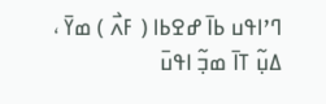ߣߴߊߟߎ ߕߊ߫ ߝߐߕߊ ( ߓߍ߯ ) ߘߌ߫ ، ߡߎ߲߬ ߠߊ߫ ߘߏ߲߬ ߊߟߎ߫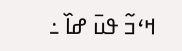ߞߵߏ߬ ߟߎ߫ ߝߊ߰ ߸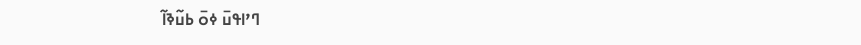ߣߴߊߟߎ߫ ߦߋ߫ ߕߎ߬ߢߊ߬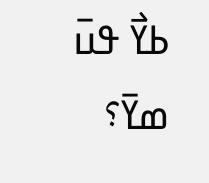ߕߌ߯ ߟߎ߫ ߘߌ߫؟